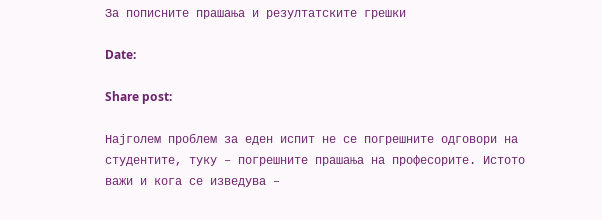За пописните прашања и резултатските грешки

Date:

Share post:

Најголем проблем за еден испит не се погрешните одговори на студентите, туку – погрешните прашања на професорите. Истото важи и кога се изведува –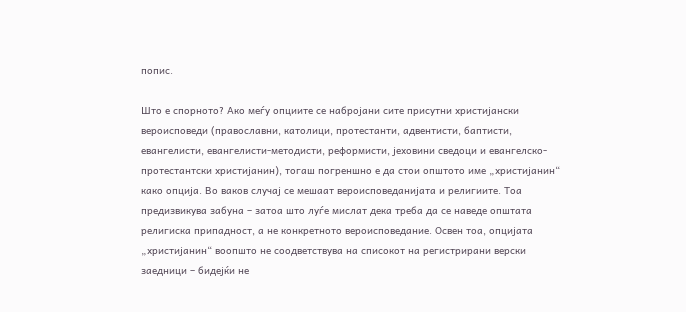попис.

Што е спорното? Ако меѓу опциите се набројани сите присутни христијански вероисповеди (православни, католици, протестанти, адвентисти, баптисти, евангелисти, евангелисти-методисти, реформисти, јеховини сведоци и евангелско-протестантски христијанин), тогаш погреншно е да стои општото име „христијанин“ како опција. Во ваков случај се мешаат вероисповеданијата и религиите. Тоа предизвикува забуна – затоа што луѓе мислат дека треба да се наведе општата религиска припадност, а не конкретното вероисповедание. Освен тоа, опцијата „христијанин“ воопшто не соодветствува на списокот на регистрирани верски заедници – бидејќи не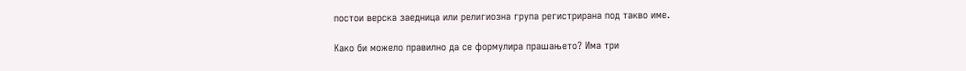постои верска заедница или религиозна група регистрирана под такво име.

Како би можело правилно да се формулира прашањето? Има три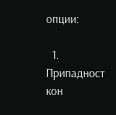опции:

  1. Припадност кон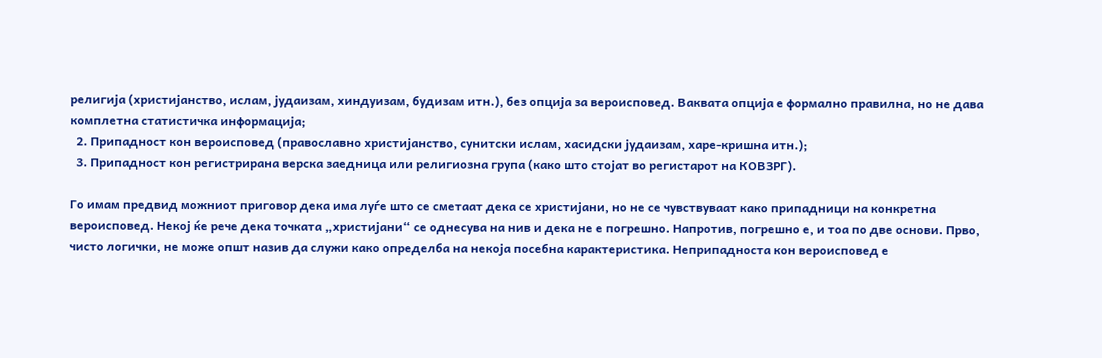религија (христијанство, ислам, јудаизам, хиндуизам, будизам итн.), без опција за вероисповед. Ваквата опција е формално правилна, но не дава комплетна статистичка информација;
  2. Припадност кон вероисповед (православно христијанство, сунитски ислам, хасидски јудаизам, харе-кришна итн.);
  3. Припадност кон регистрирана верска заедница или религиозна група (како што стојат во регистарот на КОВЗРГ).

Го имам предвид можниот приговор дека има луѓе што се сметаат дека се христијани, но не се чувствуваат како припадници на конкретна вероисповед. Некој ќе рече дека точката „христијани“ се однесува на нив и дека не е погрешно. Напротив, погрешно е, и тоа по две основи. Прво, чисто логички, не може општ назив да служи како определба на некоја посебна карактеристика. Неприпадноста кон вероисповед е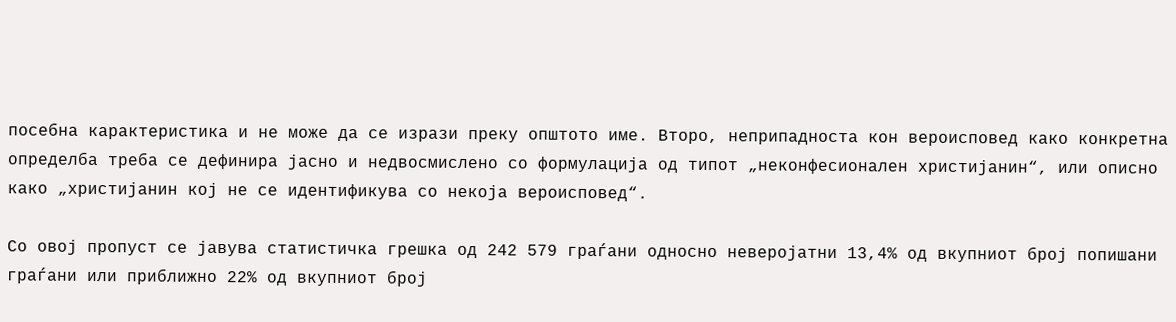посебна карактеристика и не може да се изрази преку општото име. Второ, неприпадноста кон вероисповед како конкретна определба треба се дефинира јасно и недвосмислено со формулација од типот „неконфесионален христијанин“, или описно како „христијанин кој не се идентификува со некоја вероисповед“.

Со овој пропуст се јавува статистичка грешка од 242 579 граѓани односно неверојатни 13,4% од вкупниот број попишани граѓани или приближно 22% од вкупниот број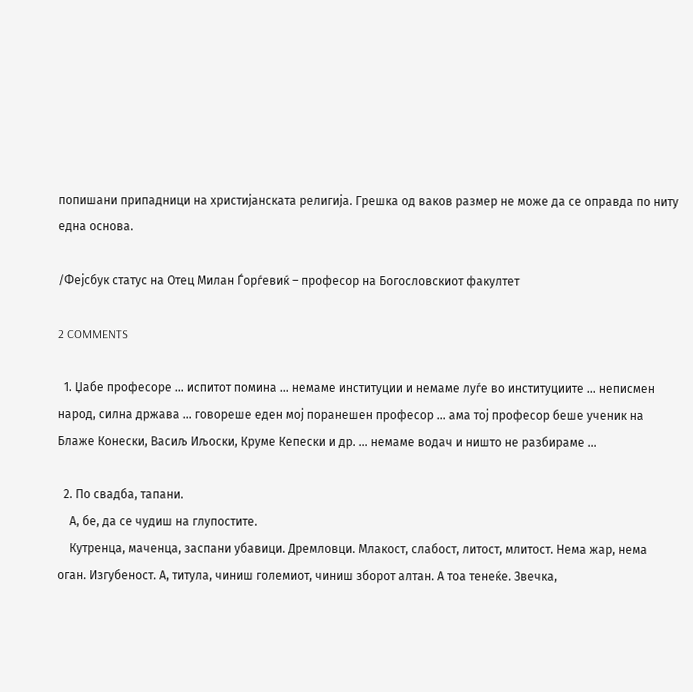попишани припадници на христијанската религија. Грешка од ваков размер не може да се оправда по ниту една основа.

/Фејсбук статус на Отец Милан Ѓорѓевиќ – професор на Богословскиот факултет

2 COMMENTS

  1. Џабе професоре … испитот помина … немаме институции и немаме луѓе во институциите … неписмен народ, силна држава … говореше еден мој поранешен професор … ама тој професор беше ученик на Блаже Конески, Васиљ Иљоски, Круме Кепески и др. … немаме водач и ништо не разбираме …

  2. По свадба, тапани.
    А, бе, да се чудиш на глупостите.
    Кутренца, маченца, заспани убавици. Дремловци. Млакост, слабост, литост, млитост. Нема жар, нема оган. Изгубеност. А, титула, чиниш големиот, чиниш зборот алтан. А тоа тенеќе. Звечка,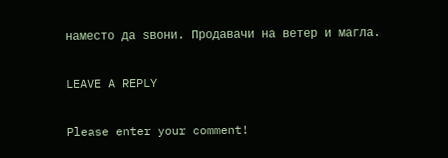наместо да ѕвони. Продавачи на ветер и магла.

LEAVE A REPLY

Please enter your comment!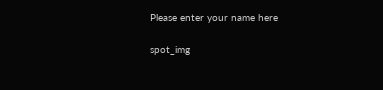Please enter your name here

spot_img